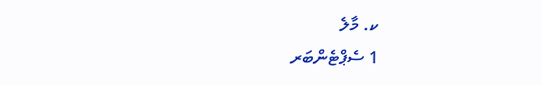ކ. މާލެ
1 ސެޕްޓެންބަރ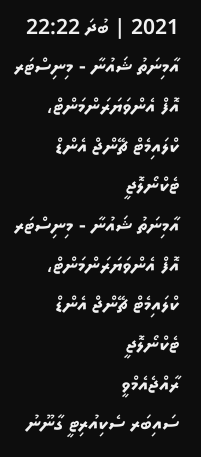2021 | ބުދަ 22:22
އާމިނަތު ޝައުނާ - މިނިސްޓަރ އޮފް އެންވަޔަރަންމަންޓް، ކްލައިމެޓް ޗޭންޖް އެންޑް ޓެކްނޯލޮޖީ
އާމިނަތު ޝައުނާ - މިނިސްޓަރ އޮފް އެންވަޔަރަންމަންޓް، ކްލައިމެޓް ޗޭންޖް އެންޑް ޓެކްނޯލޮޖީ
ރާއްޖެއެމްވީ
ސައިބަރ ސެކިއުރިޓީ ގާނޫނު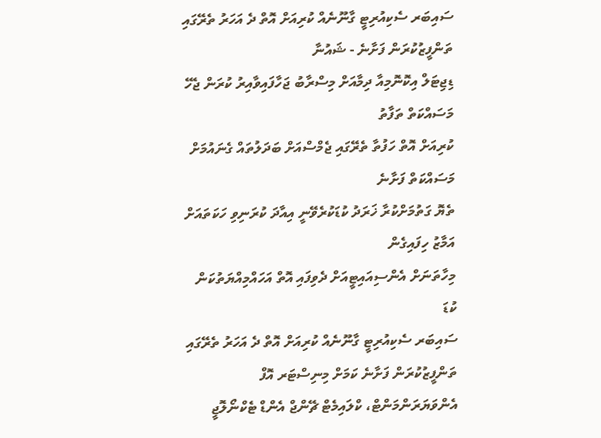ސައިބަރ ސެކިއުރިޓީ ގާނޫނެއް ކުރިއަށް އޮތް ދެ އަހަރު ތެރޭގައި ތަންފީޒުކުރަން ފަށާނެ - ޝައުނާ
ޑިޖިޓަލް އިކޮނޮމިއާ ދިމާއަށް މިސްރާބު ޖަހާފައިވާއިރު ކުރަން ޖެހޭ މަސައްކަތް ތަފާތު
ކުރިއަށް އޮތް ހަފުތާ ތެރޭގައި ޖެމްސްއަށް ބަދަލުތައް ގެނައުމަށް މަސައްކަތް ފަށާނެ
ތެޔޮ ގަތުމަށްކުރާ ޚަރަދު ކުޑަކުރެވޭނީ އިއާދަ ކުރަނިވި ހަކަތައަށް އަމާޒު ހިފައިގެން
މިހާތަނަށް އެންސިއައިޓީއަށް ދެވިފައި އޮތް އަހައްމިއްޔަތުކަން ކުޑަ
ސައިބަރ ސެކިއުރިޓީ ގާނޫނެއް ކުރިއަށް އޮތް ދެ އަހަރު ތެރޭގައި ތަންފީޒުކުރަން ފަށާނެ ކަމަށް މިނިސްޓަރ އޮފް އެންވަޔަރަންމަންޓް، ކްލައިމެޓް ޗޭންޖް އެންޑް ޓެކްނޯލޮޖީ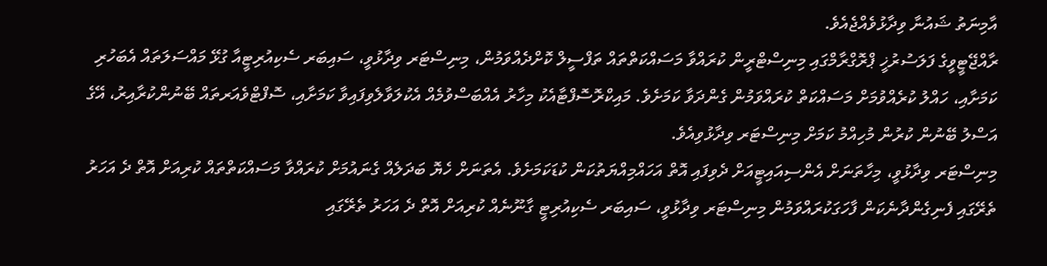އާމިނަތު ޝައުނާ ވިދާޅުވެއްޖެއެވެ.
ރާއްޖޭޓީވީގެ ފަލަސުރުޚީ ޕްރޮގްރާމްގައި މިނިސްޓްރީން ކުރައްވާ މަސައްކަތްތައް ތަފްސީލް ކޮށްދެއްވަމުން، މިނިސްޓަރ ވިދާޅުވީ، ސައިބަރ ސެކިއުރިޓީއާ ގުޅޭ މައްސަލަތައް އެބަހުރި ކަމަށާއި، ހައްލު ކުރެއްވުމަށް މަސައްކަތް ކުރައްވަމުން ގެންދަވާ ކަމަށެވެ. މައިކްރޮސޮފްޓާއެކު މިހާރު އެއްބަސްވުމެއް އެކުލަވާލެވިފައިވާ ކަމަށާއި، ސޮފްޓްވެއަރތައް ބޭނުންކުރާއިރު، އޭގެ އަސްލު ބޭނުން ކުރުން މުހިއްމު ކަމަށް މިނިސްޓަރ ވިދާޅުވިއެވެ.
މިނިސްޓަރ ވިދާޅުވީ، މިހާތަނަށް އެންސިއައިޓީއަށް ދެވިފައި އޮތް އަހައްމިއްޔަތުކަން ކުޑަކަމަށެވެ. އެތަނަށް ހެޔޮ ބަދަލެއް ގެނައުމަށް ކުރައްވާ މަސައްކަތްތައް ކުރިއަށް އޮތް ދެ އަހަރު ތެރޭގައި ފެނިގެންދާނެކަން ފާހަގަކުރައްވަމުން މިނިސްޓަރ ވިދާޅުވީ، ސައިބަރ ސެކިއުރިޓީ ގާނޫނެއް ކުރިއަށް އޮތް ދެ އަހަރު ތެރޭގައި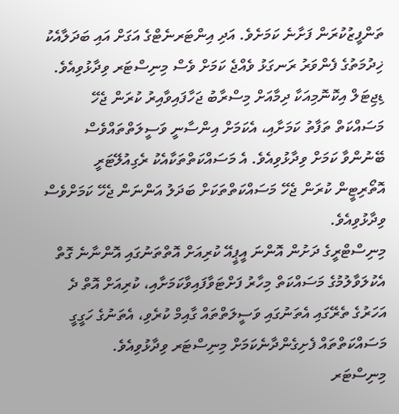ތަންފީޒުކުރަން ފަށާނެ ކަމަށެވެ. އަދި އިންޓަރނެޓްގެ އަގަށް އައި ބަދަލާއެކު ޚިދުމަތުގެ ފެންވަރު ރަނގަޅު ވެއްޖެ ކަމަށް ވެސް މިނިސްޓަރ ވިދާޅުވިއެވެ.
ޑިޖިޓަލް އިކޮނޮމިއަކާ ދިމާއަށް މިސްރާބު ޖަހާފައިވާއިރު ކުރަން ޖެހޭ މަސައްކަތް ތަފާތު ކަމަށާއި، އެކަމަށް އިންސާނީ ވަސީލަތްތައްވެސް ބޭނުންވާ ކަމަށް ވިދާޅުވިއެވެ. އެ މަސައްކަތްތަކާއެކު ރެގިއުލޭޓަރީ އޮތޯރިޓީން ކުރަން ޖެހޭ މަސައްކަތްތަކަށް ބަދަލު އަންނަން ޖެހޭ ކަމަށްވެސް ވިދާޅުވިއެވެ.
މިނިސްޓްރީގެ ދަށުން އޮންނަ އީޕީއޭ ކުރިއަށް އޮތްތަނުގައި އޮންނާނެ ގޮތް އެކުލަވާލުމުގެ މަސައްކަތް މިހާރު ފަށްޓަވާފައިވާކަމަށާއި، ކުރިއަށް އޮތް ދެ އަހަރުގެ ތެރޭގައި އެތަނުގައި ވަސީލަތްތައް ގާއިމް ކުރެވި، އެތަނުގެ ހަގީގީ މަސައްކަތްތައް ފެށިގެންދާނެކަމަށް މިނިސްޓަރ ވިދާޅުވިއެވެ.
މިނިސްޓަރ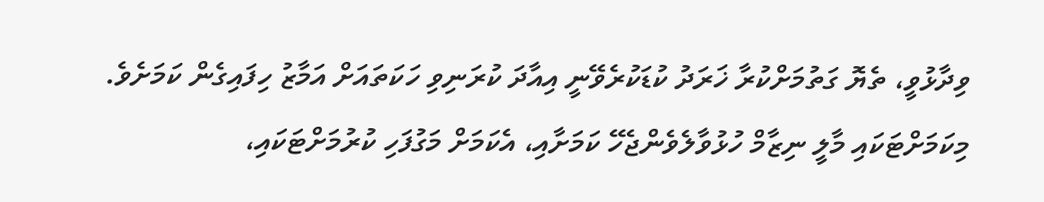ވިދާޅުވީ، ތެޔޮ ގަތުމަށްކުރާ ޚަރަދު ކުޑަކުރެވޭނީ އިއާދަ ކުރަނިވި ހަކަތައަށް އަމާޒު ހިފައިގެން ކަމަށެވެ. މިކަމަށްޓަކައި މާލީ ނިޒާމް ހުޅުވާލެވެންޖެހޭ ކަމަށާއި، އެކަމަށް މަގުފަހި ކުރުމަށްޓަކައި،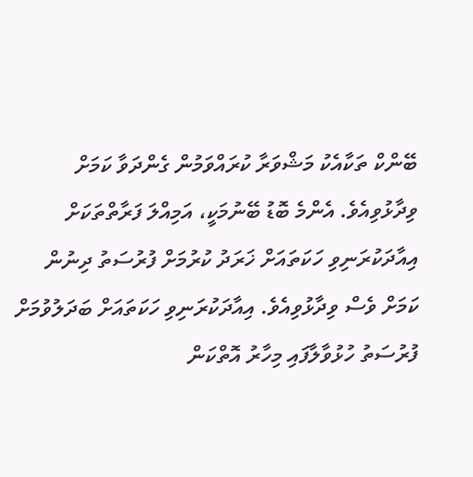ބޭންކް ތަކާއެކު މަޝްވަރާ ކުރައްވަމުން ގެންދަވާ ކަމަށް ވިދާޅުވިއެވެ. އެންމެ ބޮޑު ބޭނުމަކީ، އަމިއްލަ ފަރާތްތަކަށް އިއާދަކުރަނިވި ހަކަތައަށް ޚަރަދު ކުރުމަށް ފުރުސަތު ދިނުން ކަމަށް ވެސް ވިދާޅުވިއެވެ. އިއާދަކުރަނިވި ހަކަތައަށް ބަދަލުވުމަށް ފުރުސަތު ހުޅުވާލާފައި މިހާރު އޮތްކަން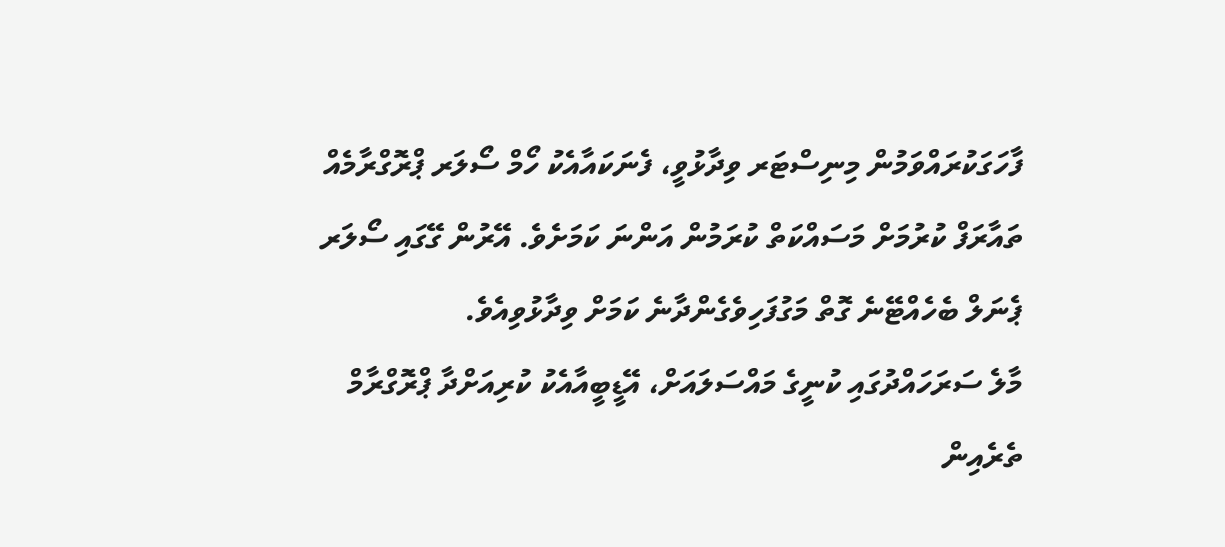ފާހަގަކުރައްވަމުން މިނިސްޓަރ ވިދާޅުވީ، ފެނަކައާއެކު ހޯމް ސޯލަރ ޕްރޮގްރާމެއް ތައާރަފް ކުރުމަށް މަސައްކަތް ކުރަމުން އަންނަ ކަމަށެވެ. އޭރުން ގޭގައި ސޯލަރ ޕެނަލް ބެހެއްޓޭނެ ގޮތް މަގުފަހިވެގެންދާނެ ކަމަށް ވިދާޅުވިއެވެ.
މާލެ ސަރަހައްދުގައި ކުނީގެ މައްސަލައަށް، އޭޑީބީއާއެކު ކުރިއަށްދާ ޕްރޮގްރާމް ތެރެއިން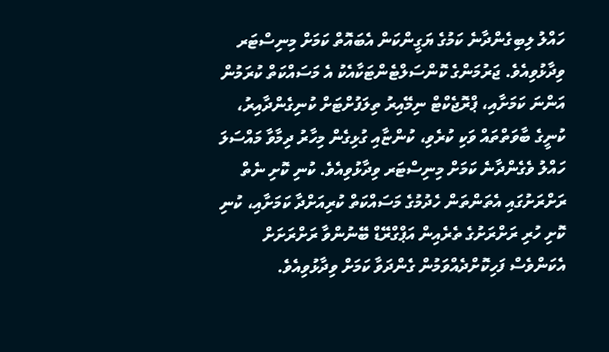ހައްލު ލިބިގެންދާނެ ކަމުގެ ޔަގީންކަން އެބައޮތް ކަމަށް މިނިސްޓަރ ވިދާޅުވިއެވެ. ޖަރުމަންގެ ކޮންސަލްޓެންޓަކާއެކު އެ މަސައްކަތް ކުރަމުން އަންނަ ކަމަށާއި، ޕްރޮޖެކްޓް ނިމޭއިރު ތިލަފުށްޓަށް ކުނިގެންދާއިރު، ކުނީގެ ބާވަތްތައް ވަކި ކުރެވި، ކުންޏާއި ގުޅިގެން މިހާރު ދިމާވާ މައްސަލަ ހައްލު ވެގެންދާނެ ކަމަށް މިނިސްޓަރ ވިދާޅުވިއެވެ. ކުނި ކޮށި ނެތް ރަށްރަށުގައި އެތަންތަން ހެދުމުގެ މަސައްކަތް ކުރިއަށްދާ ކަމަށާއި، ކުނި ކޮށި ހުރި ރަށްރަށުގެ ތެރެއިން އަޕްގްރޭޑް ބޭނުންވާ ރަށްރަށަށް އެކަންވެސް ފަހިކޮށްދެއްވަމުން ގެންދަވާ ކަމަށް ވިދާޅުވިއެވެ.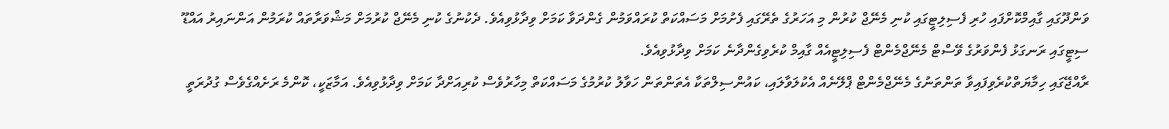ވަންދޫގައި ގާއިމްކޮށްފައި ހުރި ފެސިލިޓީގައި ކުނި މެނޭޖް ކުރުން މި އަހަރުގެ ތެރޭގައި ފެށުމަށް މަސައްކަތް ކުރައްވަމުން ގެންދަވާ ކަމަށް ވިދާޅުވިއެވެ. ދެކުނުގެ ކުނި މެނޭޖް ކުރުމަށް މަޝްވަރާތައް ކުރަމުން އަންނައިރު އައްޑޫ ސިޓީގައި ރަނގަޅު ފެންވަރުގެ ވޭސްޓް މެނޭޖްމެންޓް ފެސިލިޓީއެއް ގާއިމް ކުރެވިގެންދާނެ ކަމަށް ވިދާޅުވިއެވެ.
ރާއްޖޭގައި ހިމާޔަތްކުރެވިފައިވާ ތަންތަނުގެ މެނޭޖްމެންޓް ޕްލޭނެއް އެކުލަވާލައި، ކައުންސިލްތަކާ އެތަންތަން ހަވާލު ކުރުމުގެ މަސައްކަތް މިހާރުވެސް ކުރިއަށްދާ ކަމަށް ވިދާޅުވިއެވެ. އަމާޒަކީ، ކޮންމެ ރަށެއްގެވެސް ގުދުރަތީ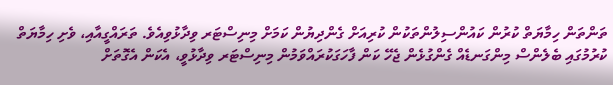ތަންތަން ހިމާޔަތް ކުރުން ކައުންސިލުންތަކުން ކުރިއަށް ގެންދިޔުން ކަމަށް މިނިސްޓަރ ވިދާޅުވިއެވެ. ތަރައްގީއާއި، ވެށި ހިމާޔަތް ކުރުމުގައި ބެލެންސް މިންގަނޑެއް ގެންގުޅެން ޖެހޭ ކަން ފާހަގަކުރައްވަމުން މިނިސްޓަރ ވިދާޅުވީ، އެކަން އެގޮތަށް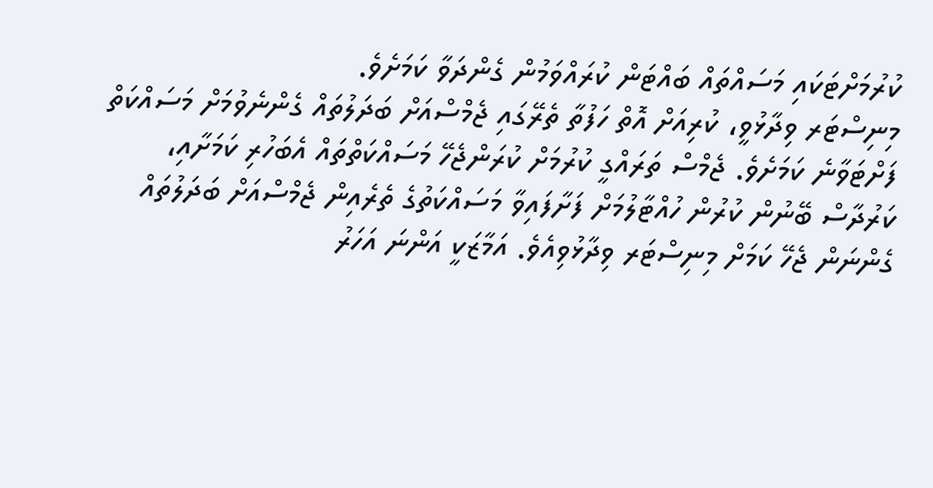ކުރުމަށްޓަކައި މަސައްތައް ބައްޓަން ކުރައްވަމުން ގެންދަވާ ކަމަށެވެ.
މިނިސްޓަރ ވިދާޅުވީ، ކުރިއަށް އޮތް ހަފުތާ ތެރޭގައި ޖެމްސްއަށް ބަދަލުތައް ގެންނެވުމަށް މަސައްކަތް ފަށްޓަވާނެ ކަމަށެވެ. ޖެމްސް ތަރައްގީ ކުރުމަށް ކުރަންޖެހޭ މަސައްކަތްތައް އެބަހުރި ކަމަށާއި، ކަރުދާސް ބޭނުން ކުރުން ހުއްޓާލުމަށް ފަށާފައިވާ މަސައްކަތުގެ ތެރެއިން ޖެމްސްއަށް ބަދަލުތައް ގެންނަން ޖެހޭ ކަމަށް މިނިސްޓަރ ވިދާޅުވިއެވެ. އަމާޒަކީ އަންނަ އަހަރު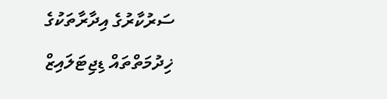ސަރުކާރުގެ އިދާރާތަކުގެ ޚިދުމަތްތައް ޑިޖިޓަލައިޒް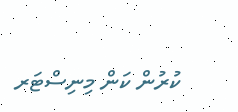ކުރުން ކަން މިނިސްޓަރ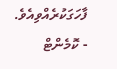ފާހަގަކުރެއްވިއެވެ.
- ކޮމެންޓް